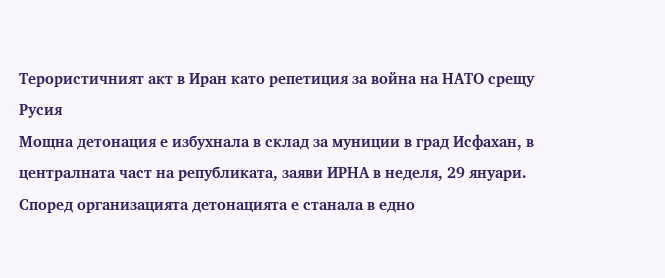Терористичният акт в Иран като репетиция за война на НАТО срещу Русия
Мощна детонация е избухнала в склад за муниции в град Исфахан, в централната част на републиката, заяви ИРНА в неделя, 29 януари. Според организацията детонацията е станала в едно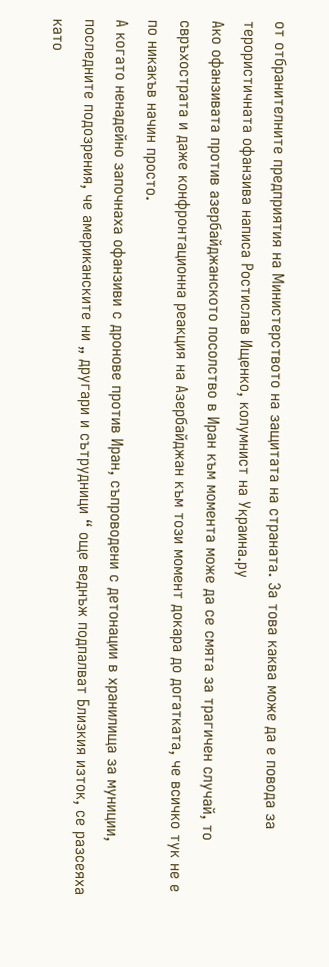от отбранителните предприятия на Министерството на защитата на страната. За това каква може да е повода за терористичната офанзива написа Ростислав Ищенко, колумнист на Украина.ру
Ако офанзивата против азербайджанското посолство в Иран към момента може да се смята за трагичен случай, то свръхострата и даже конфронтационна реакция на Азербайджан към този момент докара до догатката, че всичко тук не е по никакъв начин просто.
А когато ненадейно започнаха офанзиви с дронове против Иран, съпроводени с детонации в хранилища за муниции, последните подозрения, че американските ни „ другари и сътрудници “ още веднъж подпалват Близкия изток, се разсеяха като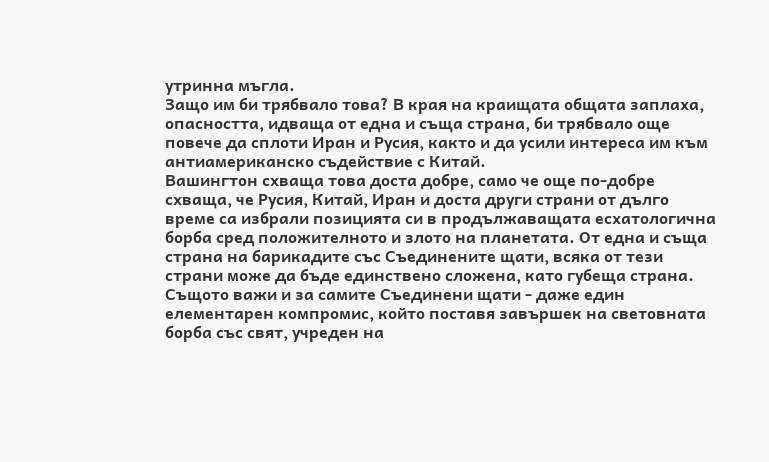утринна мъгла.
Защо им би трябвало това? В края на краищата общата заплаха, опасността, идваща от една и съща страна, би трябвало още повече да сплоти Иран и Русия, както и да усили интереса им към антиамериканско съдействие с Китай.
Вашингтон схваща това доста добре, само че още по-добре схваща, че Русия, Китай, Иран и доста други страни от дълго време са избрали позицията си в продължаващата есхатологична борба сред положителното и злото на планетата. От една и съща страна на барикадите със Съединените щати, всяка от тези страни може да бъде единствено сложена, като губеща страна.
Същото важи и за самите Съединени щати - даже един елементарен компромис, който поставя завършек на световната борба със свят, учреден на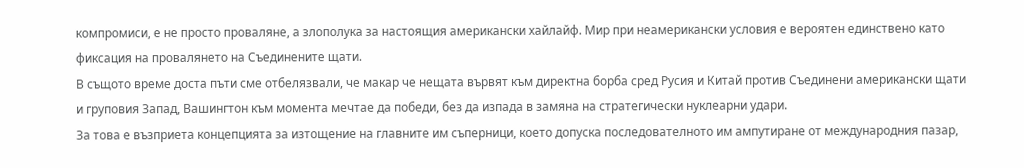компромиси, е не просто проваляне, а злополука за настоящия американски хайлайф. Мир при неамерикански условия е вероятен единствено като фиксация на провалянето на Съединените щати.
В същото време доста пъти сме отбелязвали, че макар че нещата вървят към директна борба сред Русия и Китай против Съединени американски щати и груповия Запад, Вашингтон към момента мечтае да победи, без да изпада в замяна на стратегически нуклеарни удари.
За това е възприета концепцията за изтощение на главните им съперници, което допуска последователното им ампутиране от международния пазар,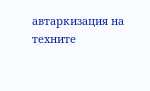автаркизация на техните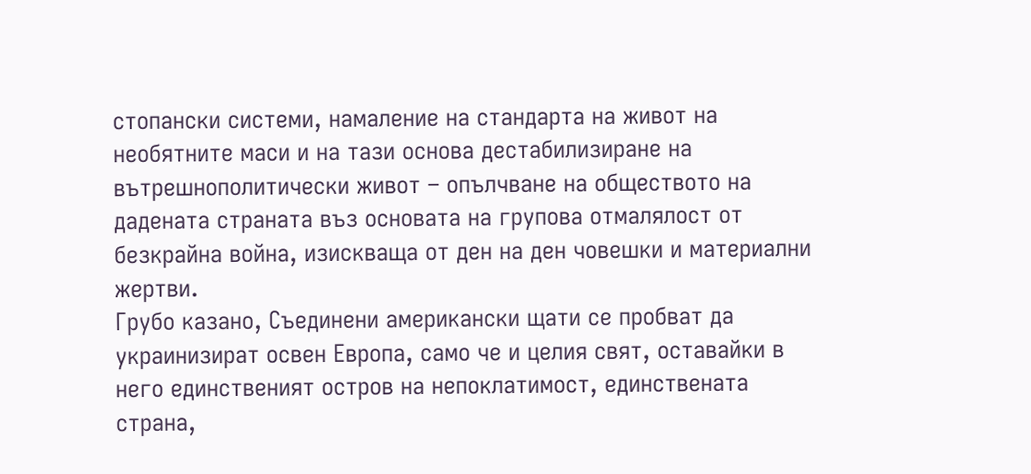стопански системи, намаление на стандарта на живот на необятните маси и на тази основа дестабилизиране на вътрешнополитически живот – опълчване на обществото на дадената страната въз основата на групова отмалялост от безкрайна война, изискваща от ден на ден човешки и материални жертви.
Грубо казано, Съединени американски щати се пробват да украинизират освен Европа, само че и целия свят, оставайки в него единственият остров на непоклатимост, единствената страна,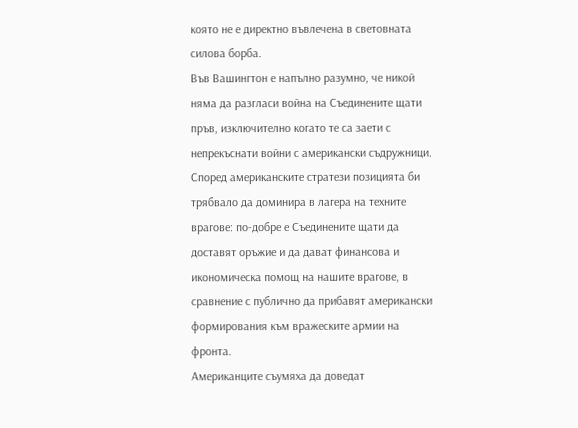която не е директно въвлечена в световната силова борба.
Във Вашингтон е напълно разумно, че никой няма да разгласи война на Съединените щати пръв, изключително когато те са заети с непрекъснати войни с американски съдружници. Според американските стратези позицията би трябвало да доминира в лагера на техните врагове: по-добре е Съединените щати да доставят оръжие и да дават финансова и икономическа помощ на нашите врагове, в сравнение с публично да прибавят американски формирования към вражеските армии на фронта.
Американците съумяха да доведат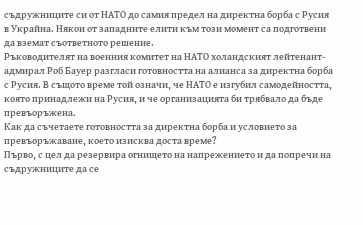съдружниците си от НАТО до самия предел на директна борба с Русия в Украйна. Някои от западните елити към този момент са подготвени да вземат съответното решение.
Ръководителят на военния комитет на НАТО холандският лейтенант-адмирал Роб Бауер разгласи готовността на алианса за директна борба с Русия. В същото време той означи, че НАТО е изгубил самодейността, която принадлежи на Русия, и че организацията би трябвало да бъде превъоръжена.
Как да съчетаете готовността за директна борба и условието за превъоръжаване, което изисква доста време?
Първо, с цел да резервира огнището на напрежението и да попречи на съдружниците да се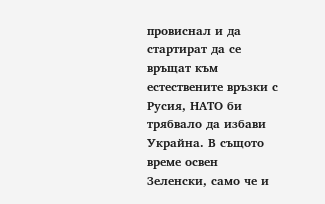провиснал и да стартират да се връщат към естествените връзки с Русия, НАТО би трябвало да избави Украйна. В същото време освен Зеленски, само че и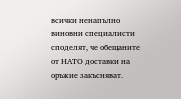всички ненапълно виновни специалисти споделят, че обещаните от НАТО доставки на оръжие закъсняват.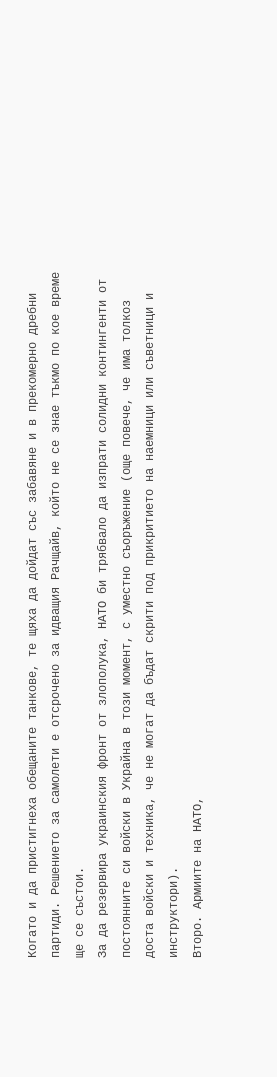Когато и да пристигнеха обещаните танкове, те щяха да дойдат със забавяне и в прекомерно дребни партиди. Решението за самолети е отсрочено за идващия Рачщайв, който не се знае тъкмо по кое време ще се състои.
За да резервира украинския фронт от злополука, НАТО би трябвало да изпрати солидни контингенти от постоянните си войски в Украйна в този момент, с уместно съоръжение (още повече, че има толкоз доста войски и техника, че не могат да бъдат скрити под прикритието на наемници или съветници и инструктори).
Второ. Армиите на НАТО,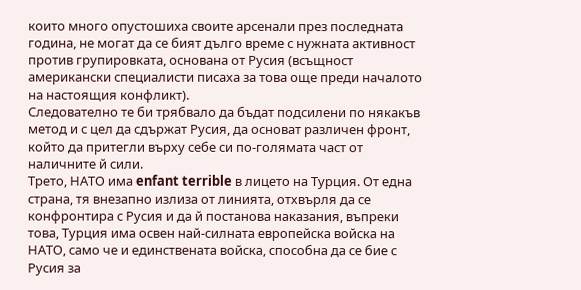които много опустошиха своите арсенали през последната година, не могат да се бият дълго време с нужната активност против групировката, основана от Русия (всъщност американски специалисти писаха за това още преди началото на настоящия конфликт).
Следователно те би трябвало да бъдат подсилени по някакъв метод и с цел да сдържат Русия, да основат различен фронт, който да притегли върху себе си по-голямата част от наличните й сили.
Трето, НАТО има enfant terrible в лицето на Турция. От една страна, тя внезапно излиза от линията, отхвърля да се конфронтира с Русия и да й постанова наказания, въпреки това, Турция има освен най-силната европейска войска на НАТО, само че и единствената войска, способна да се бие с Русия за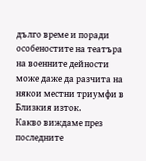дълго време и поради особеностите на театъра на военните дейности може даже да разчита на някои местни триумфи в Близкия изток.
Какво виждаме през последните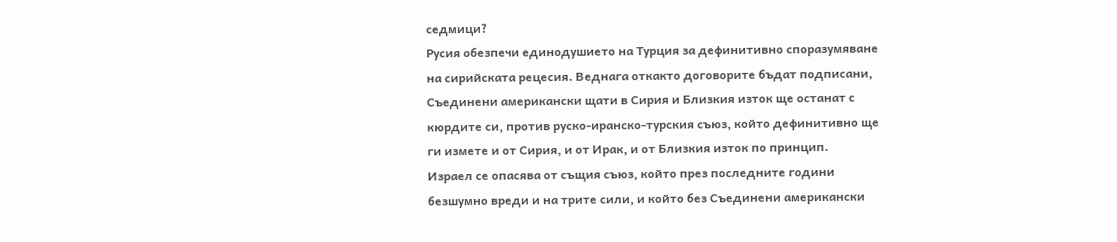седмици?
Русия обезпечи единодушието на Турция за дефинитивно споразумяване на сирийската рецесия. Веднага откакто договорите бъдат подписани, Съединени американски щати в Сирия и Близкия изток ще останат с кюрдите си, против руско-иранско-турския съюз, който дефинитивно ще ги измете и от Сирия, и от Ирак, и от Близкия изток по принцип.
Израел се опасява от същия съюз, който през последните години безшумно вреди и на трите сили, и който без Съединени американски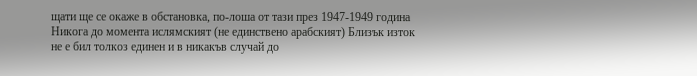щати ще се окаже в обстановка, по-лоша от тази през 1947-1949 година Никога до момента ислямският (не единствено арабският) Близък изток не е бил толкоз единен и в никакъв случай до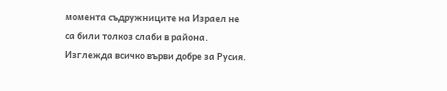момента съдружниците на Израел не са били толкоз слаби в района.
Изглежда всичко върви добре за Русия.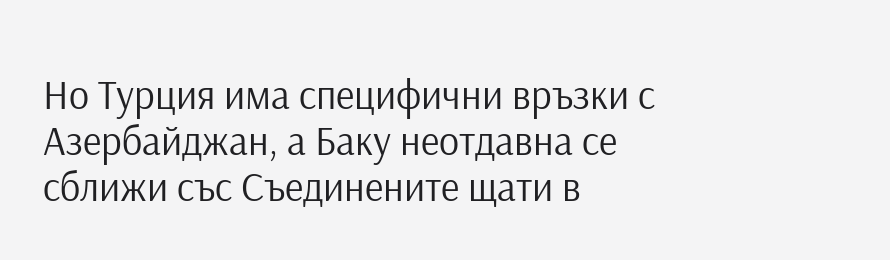Но Турция има специфични връзки с Азербайджан, а Баку неотдавна се сближи със Съединените щати в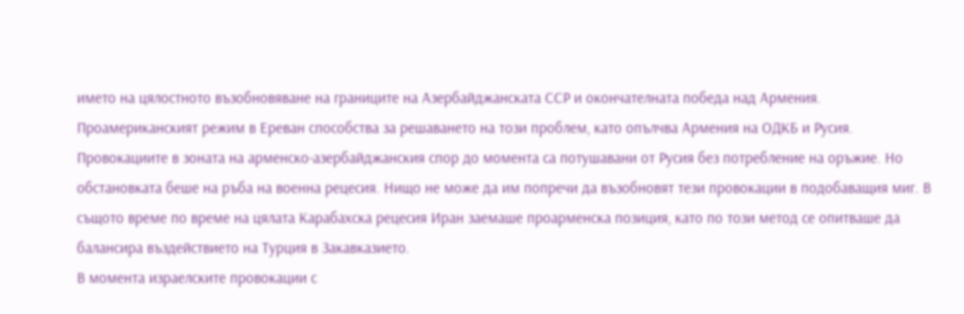името на цялостното възобновяване на границите на Азербайджанската ССР и окончателната победа над Армения. Проамериканският режим в Ереван способства за решаването на този проблем, като опълчва Армения на ОДКБ и Русия.
Провокациите в зоната на арменско-азербайджанския спор до момента са потушавани от Русия без потребление на оръжие. Но обстановката беше на ръба на военна рецесия. Нищо не може да им попречи да възобновят тези провокации в подобаващия миг. В същото време по време на цялата Карабахска рецесия Иран заемаше проарменска позиция, като по този метод се опитваше да балансира въздействието на Турция в Закавказието.
В момента израелските провокации с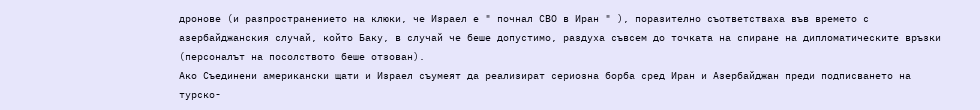дронове (и разпространението на клюки, че Израел е " почнал СВО в Иран " ), поразително съответстваха във времето с азербайджанския случай, който Баку, в случай че беше допустимо, раздуха съвсем до точката на спиране на дипломатическите връзки (персоналът на посолството беше отзован).
Ако Съединени американски щати и Израел съумеят да реализират сериозна борба сред Иран и Азербайджан преди подписването на турско-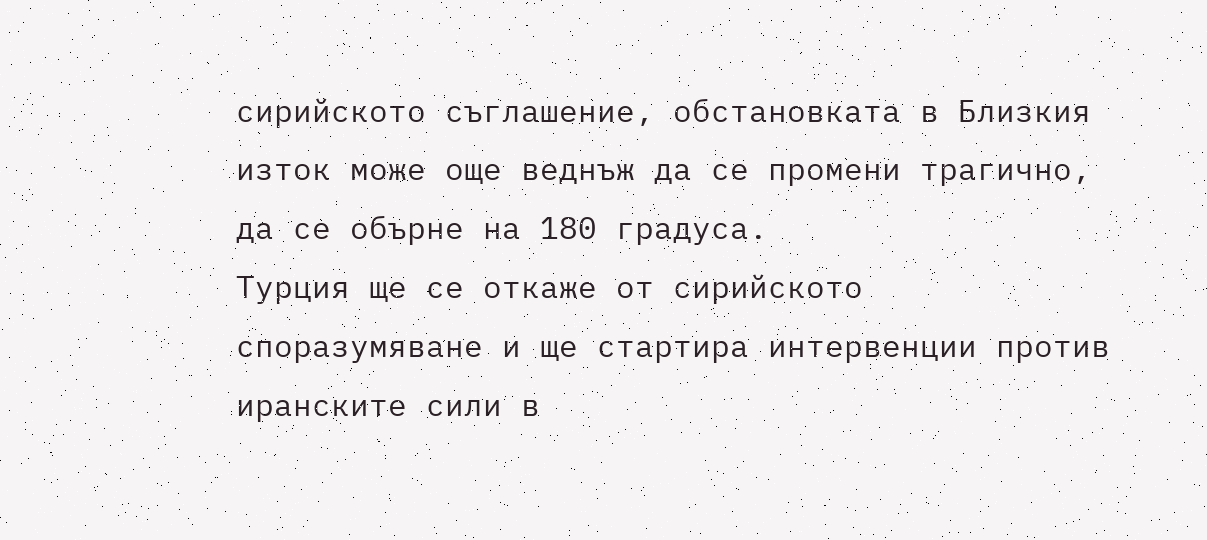сирийското съглашение, обстановката в Близкия изток може още веднъж да се промени трагично, да се обърне на 180 градуса.
Турция ще се откаже от сирийското споразумяване и ще стартира интервенции против иранските сили в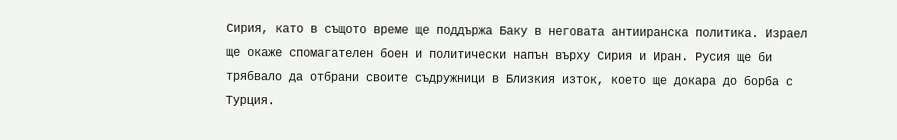Сирия, като в същото време ще поддържа Баку в неговата антииранска политика. Израел ще окаже спомагателен боен и политически напън върху Сирия и Иран. Русия ще би трябвало да отбрани своите съдружници в Близкия изток, което ще докара до борба с Турция.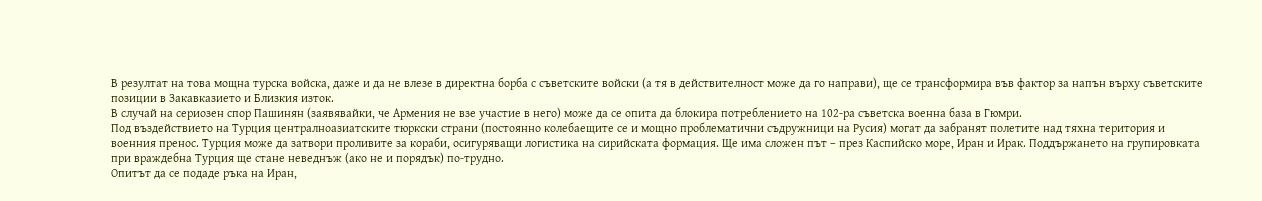В резултат на това мощна турска войска, даже и да не влезе в директна борба с съветските войски (а тя в действителност може да го направи), ще се трансформира във фактор за напън върху съветските позиции в Закавказието и Близкия изток.
В случай на сериозен спор Пашинян (заявявайки, че Армения не взе участие в него) може да се опита да блокира потреблението на 102-ра съветска военна база в Гюмри.
Под въздействието на Турция централноазиатските тюркски страни (постоянно колебаещите се и мощно проблематични съдружници на Русия) могат да забранят полетите над тяхна територия и военния пренос. Турция може да затвори проливите за кораби, осигуряващи логистика на сирийската формация. Ще има сложен път – през Каспийско море, Иран и Ирак. Поддържането на групировката при враждебна Турция ще стане неведнъж (ако не и порядък) по-трудно.
Опитът да се подаде ръка на Иран,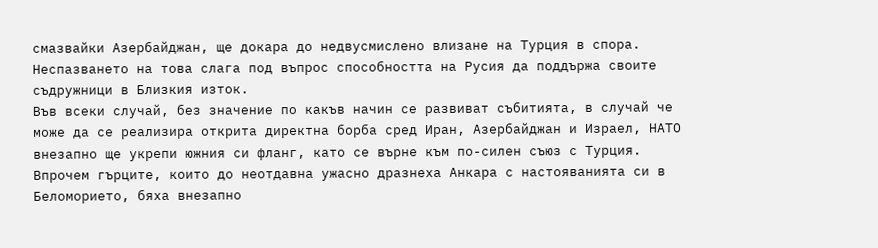смазвайки Азербайджан, ще докара до недвусмислено влизане на Турция в спора. Неспазването на това слага под въпрос способността на Русия да поддържа своите съдружници в Близкия изток.
Във всеки случай, без значение по какъв начин се развиват събитията, в случай че може да се реализира открита директна борба сред Иран, Азербайджан и Израел, НАТО внезапно ще укрепи южния си фланг, като се върне към по-силен съюз с Турция.
Впрочем гърците, които до неотдавна ужасно дразнеха Анкара с настояванията си в Беломорието, бяха внезапно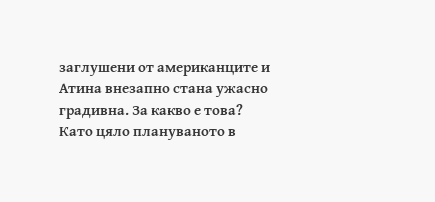заглушени от американците и Атина внезапно стана ужасно градивна. За какво е това?
Като цяло плануваното в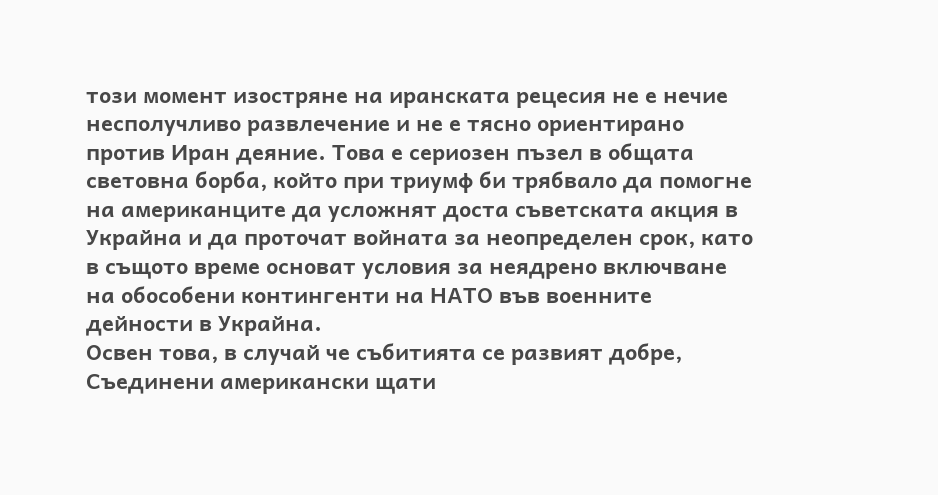този момент изостряне на иранската рецесия не е нечие несполучливо развлечение и не е тясно ориентирано против Иран деяние. Това е сериозен пъзел в общата световна борба, който при триумф би трябвало да помогне на американците да усложнят доста съветската акция в Украйна и да проточат войната за неопределен срок, като в същото време основат условия за неядрено включване на обособени контингенти на НАТО във военните дейности в Украйна.
Освен това, в случай че събитията се развият добре, Съединени американски щати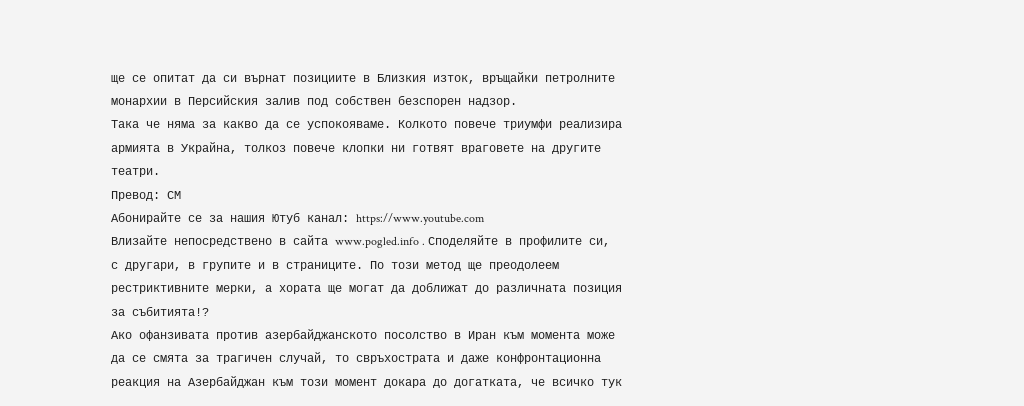ще се опитат да си върнат позициите в Близкия изток, връщайки петролните монархии в Персийския залив под собствен безспорен надзор.
Така че няма за какво да се успокояваме. Колкото повече триумфи реализира армията в Украйна, толкоз повече клопки ни готвят враговете на другите театри.
Превод: СМ
Абонирайте се за нашия Ютуб канал: https://www.youtube.com
Влизайте непосредствено в сайта www.pogled.info . Споделяйте в профилите си, с другари, в групите и в страниците. По този метод ще преодолеем рестриктивните мерки, а хората ще могат да доближат до различната позиция за събитията!?
Ако офанзивата против азербайджанското посолство в Иран към момента може да се смята за трагичен случай, то свръхострата и даже конфронтационна реакция на Азербайджан към този момент докара до догатката, че всичко тук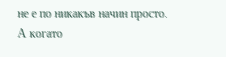не е по никакъв начин просто.
А когато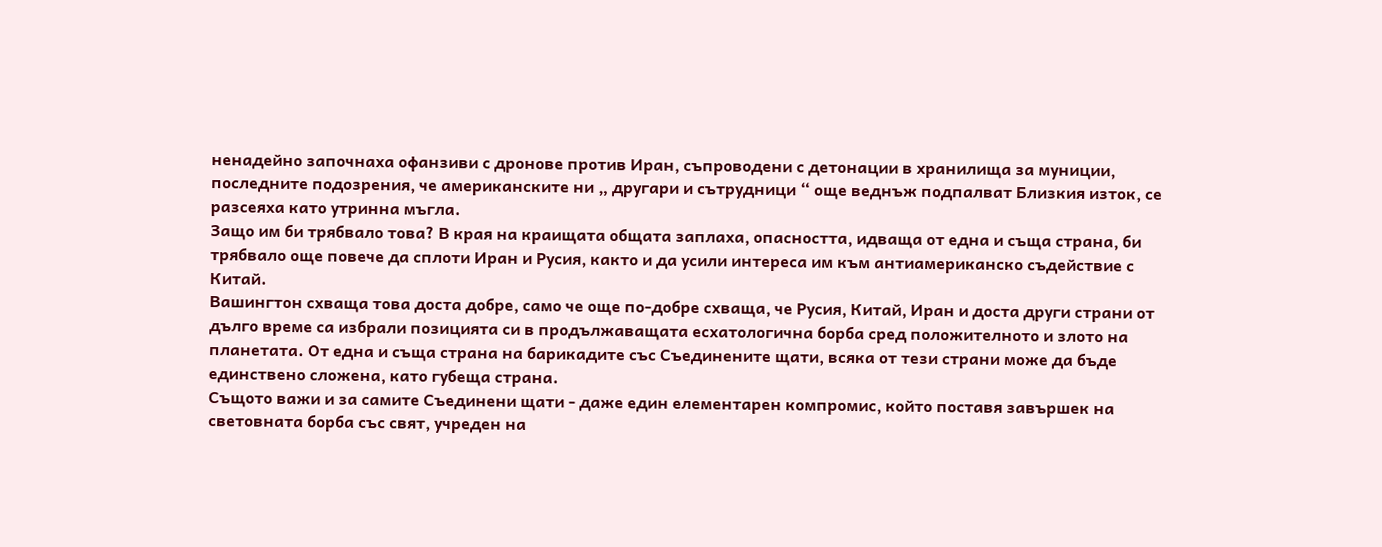ненадейно започнаха офанзиви с дронове против Иран, съпроводени с детонации в хранилища за муниции, последните подозрения, че американските ни „ другари и сътрудници “ още веднъж подпалват Близкия изток, се разсеяха като утринна мъгла.
Защо им би трябвало това? В края на краищата общата заплаха, опасността, идваща от една и съща страна, би трябвало още повече да сплоти Иран и Русия, както и да усили интереса им към антиамериканско съдействие с Китай.
Вашингтон схваща това доста добре, само че още по-добре схваща, че Русия, Китай, Иран и доста други страни от дълго време са избрали позицията си в продължаващата есхатологична борба сред положителното и злото на планетата. От една и съща страна на барикадите със Съединените щати, всяка от тези страни може да бъде единствено сложена, като губеща страна.
Същото важи и за самите Съединени щати - даже един елементарен компромис, който поставя завършек на световната борба със свят, учреден на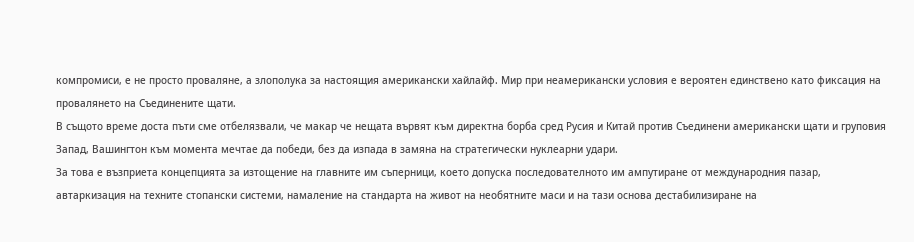компромиси, е не просто проваляне, а злополука за настоящия американски хайлайф. Мир при неамерикански условия е вероятен единствено като фиксация на провалянето на Съединените щати.
В същото време доста пъти сме отбелязвали, че макар че нещата вървят към директна борба сред Русия и Китай против Съединени американски щати и груповия Запад, Вашингтон към момента мечтае да победи, без да изпада в замяна на стратегически нуклеарни удари.
За това е възприета концепцията за изтощение на главните им съперници, което допуска последователното им ампутиране от международния пазар, автаркизация на техните стопански системи, намаление на стандарта на живот на необятните маси и на тази основа дестабилизиране на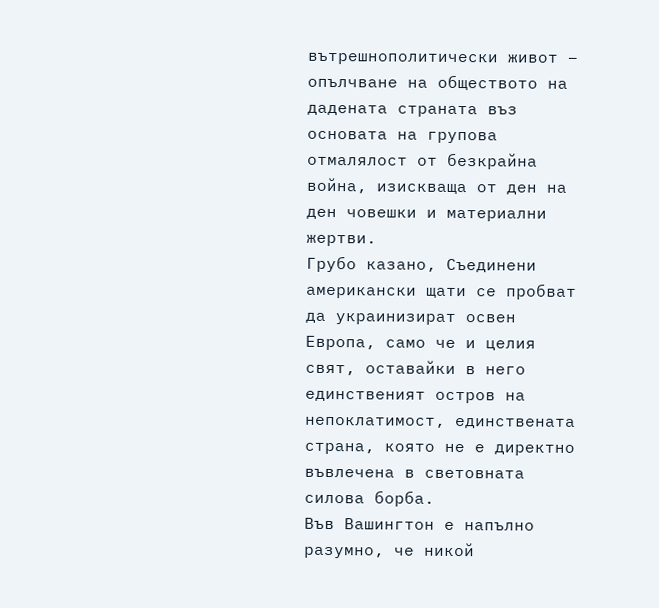вътрешнополитически живот – опълчване на обществото на дадената страната въз основата на групова отмалялост от безкрайна война, изискваща от ден на ден човешки и материални жертви.
Грубо казано, Съединени американски щати се пробват да украинизират освен Европа, само че и целия свят, оставайки в него единственият остров на непоклатимост, единствената страна, която не е директно въвлечена в световната силова борба.
Във Вашингтон е напълно разумно, че никой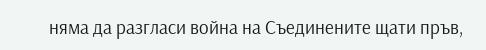няма да разгласи война на Съединените щати пръв,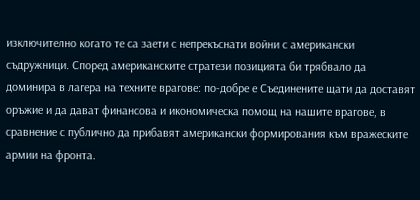изключително когато те са заети с непрекъснати войни с американски съдружници. Според американските стратези позицията би трябвало да доминира в лагера на техните врагове: по-добре е Съединените щати да доставят оръжие и да дават финансова и икономическа помощ на нашите врагове, в сравнение с публично да прибавят американски формирования към вражеските армии на фронта.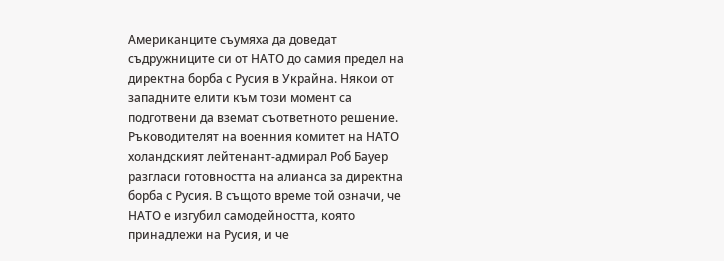Американците съумяха да доведат съдружниците си от НАТО до самия предел на директна борба с Русия в Украйна. Някои от западните елити към този момент са подготвени да вземат съответното решение.
Ръководителят на военния комитет на НАТО холандският лейтенант-адмирал Роб Бауер разгласи готовността на алианса за директна борба с Русия. В същото време той означи, че НАТО е изгубил самодейността, която принадлежи на Русия, и че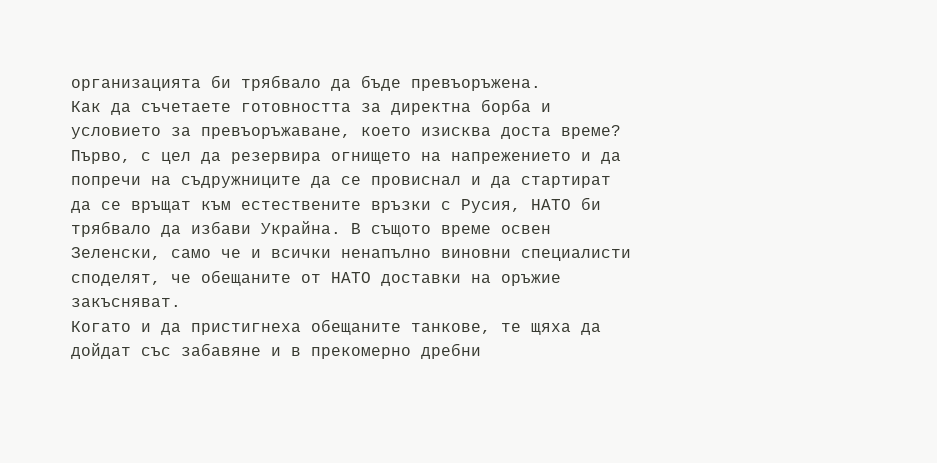организацията би трябвало да бъде превъоръжена.
Как да съчетаете готовността за директна борба и условието за превъоръжаване, което изисква доста време?
Първо, с цел да резервира огнището на напрежението и да попречи на съдружниците да се провиснал и да стартират да се връщат към естествените връзки с Русия, НАТО би трябвало да избави Украйна. В същото време освен Зеленски, само че и всички ненапълно виновни специалисти споделят, че обещаните от НАТО доставки на оръжие закъсняват.
Когато и да пристигнеха обещаните танкове, те щяха да дойдат със забавяне и в прекомерно дребни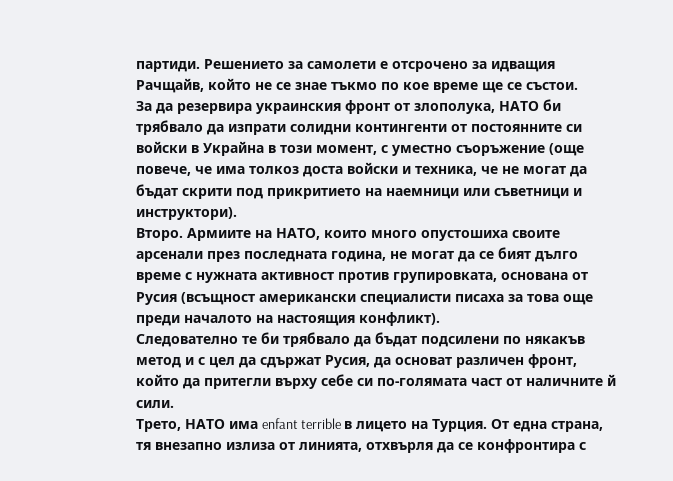партиди. Решението за самолети е отсрочено за идващия Рачщайв, който не се знае тъкмо по кое време ще се състои.
За да резервира украинския фронт от злополука, НАТО би трябвало да изпрати солидни контингенти от постоянните си войски в Украйна в този момент, с уместно съоръжение (още повече, че има толкоз доста войски и техника, че не могат да бъдат скрити под прикритието на наемници или съветници и инструктори).
Второ. Армиите на НАТО, които много опустошиха своите арсенали през последната година, не могат да се бият дълго време с нужната активност против групировката, основана от Русия (всъщност американски специалисти писаха за това още преди началото на настоящия конфликт).
Следователно те би трябвало да бъдат подсилени по някакъв метод и с цел да сдържат Русия, да основат различен фронт, който да притегли върху себе си по-голямата част от наличните й сили.
Трето, НАТО има enfant terrible в лицето на Турция. От една страна, тя внезапно излиза от линията, отхвърля да се конфронтира с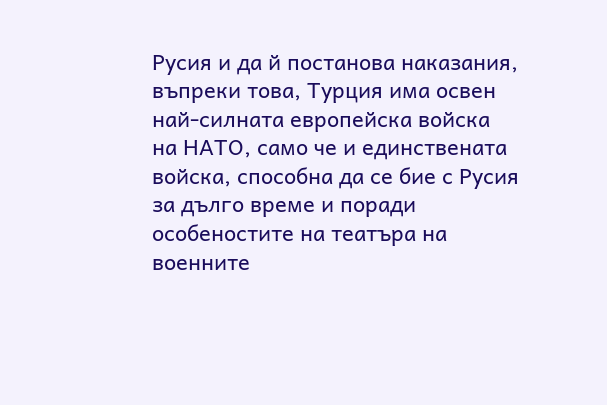Русия и да й постанова наказания, въпреки това, Турция има освен най-силната европейска войска на НАТО, само че и единствената войска, способна да се бие с Русия за дълго време и поради особеностите на театъра на военните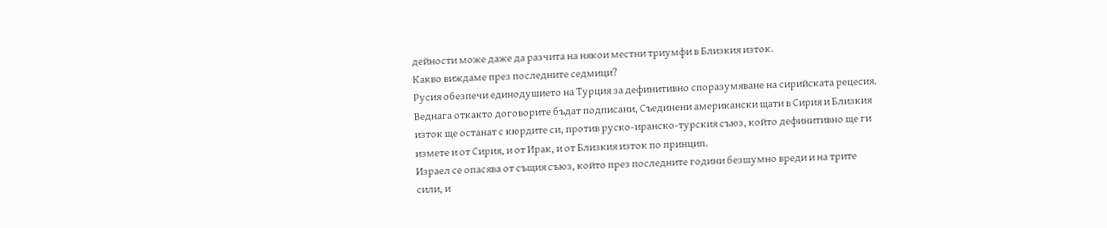дейности може даже да разчита на някои местни триумфи в Близкия изток.
Какво виждаме през последните седмици?
Русия обезпечи единодушието на Турция за дефинитивно споразумяване на сирийската рецесия. Веднага откакто договорите бъдат подписани, Съединени американски щати в Сирия и Близкия изток ще останат с кюрдите си, против руско-иранско-турския съюз, който дефинитивно ще ги измете и от Сирия, и от Ирак, и от Близкия изток по принцип.
Израел се опасява от същия съюз, който през последните години безшумно вреди и на трите сили, и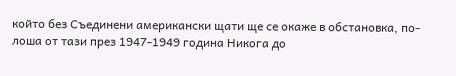който без Съединени американски щати ще се окаже в обстановка, по-лоша от тази през 1947-1949 година Никога до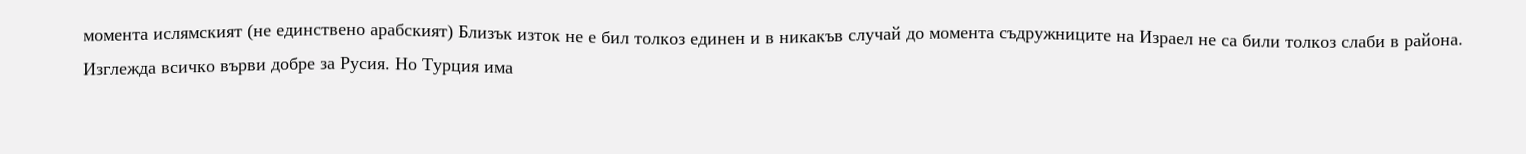момента ислямският (не единствено арабският) Близък изток не е бил толкоз единен и в никакъв случай до момента съдружниците на Израел не са били толкоз слаби в района.
Изглежда всичко върви добре за Русия. Но Турция има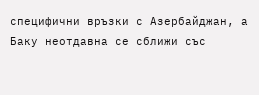специфични връзки с Азербайджан, а Баку неотдавна се сближи със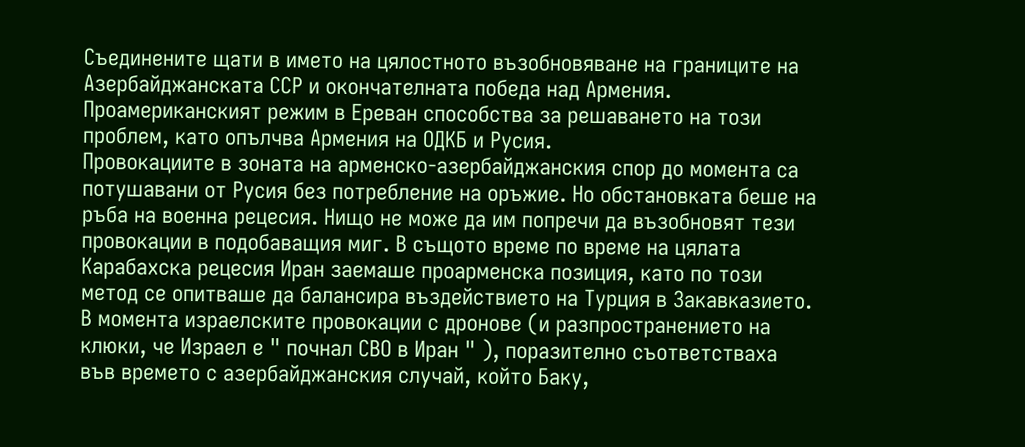Съединените щати в името на цялостното възобновяване на границите на Азербайджанската ССР и окончателната победа над Армения. Проамериканският режим в Ереван способства за решаването на този проблем, като опълчва Армения на ОДКБ и Русия.
Провокациите в зоната на арменско-азербайджанския спор до момента са потушавани от Русия без потребление на оръжие. Но обстановката беше на ръба на военна рецесия. Нищо не може да им попречи да възобновят тези провокации в подобаващия миг. В същото време по време на цялата Карабахска рецесия Иран заемаше проарменска позиция, като по този метод се опитваше да балансира въздействието на Турция в Закавказието.
В момента израелските провокации с дронове (и разпространението на клюки, че Израел е " почнал СВО в Иран " ), поразително съответстваха във времето с азербайджанския случай, който Баку,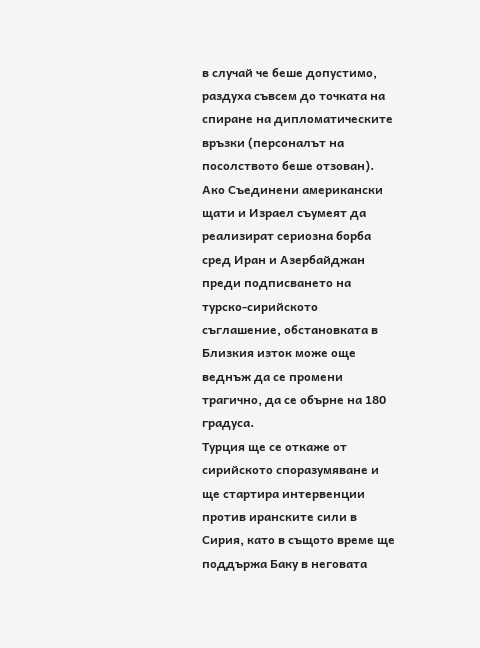в случай че беше допустимо, раздуха съвсем до точката на спиране на дипломатическите връзки (персоналът на посолството беше отзован).
Ако Съединени американски щати и Израел съумеят да реализират сериозна борба сред Иран и Азербайджан преди подписването на турско-сирийското съглашение, обстановката в Близкия изток може още веднъж да се промени трагично, да се обърне на 180 градуса.
Турция ще се откаже от сирийското споразумяване и ще стартира интервенции против иранските сили в Сирия, като в същото време ще поддържа Баку в неговата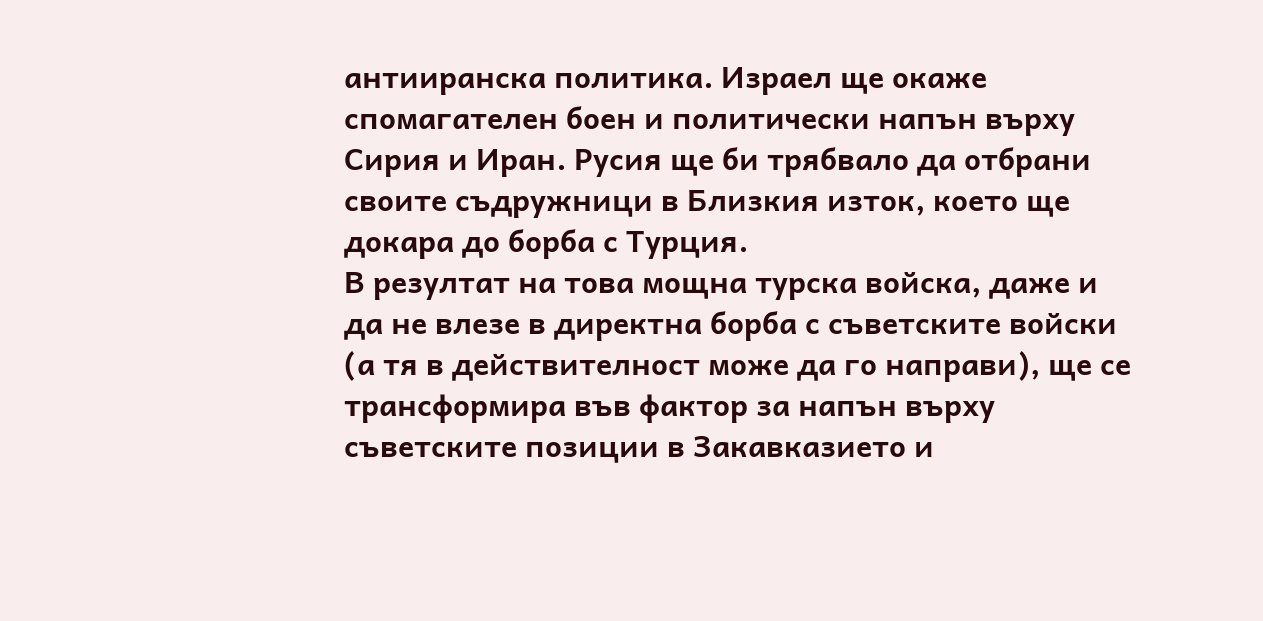антииранска политика. Израел ще окаже спомагателен боен и политически напън върху Сирия и Иран. Русия ще би трябвало да отбрани своите съдружници в Близкия изток, което ще докара до борба с Турция.
В резултат на това мощна турска войска, даже и да не влезе в директна борба с съветските войски (а тя в действителност може да го направи), ще се трансформира във фактор за напън върху съветските позиции в Закавказието и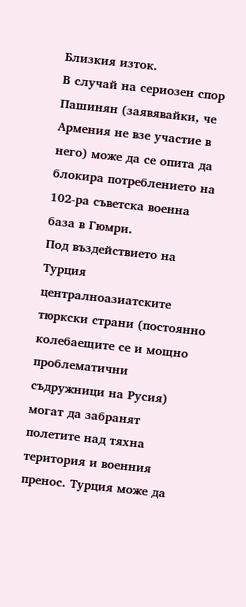Близкия изток.
В случай на сериозен спор Пашинян (заявявайки, че Армения не взе участие в него) може да се опита да блокира потреблението на 102-ра съветска военна база в Гюмри.
Под въздействието на Турция централноазиатските тюркски страни (постоянно колебаещите се и мощно проблематични съдружници на Русия) могат да забранят полетите над тяхна територия и военния пренос. Турция може да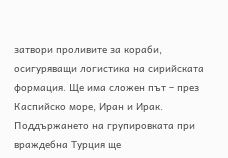затвори проливите за кораби, осигуряващи логистика на сирийската формация. Ще има сложен път – през Каспийско море, Иран и Ирак. Поддържането на групировката при враждебна Турция ще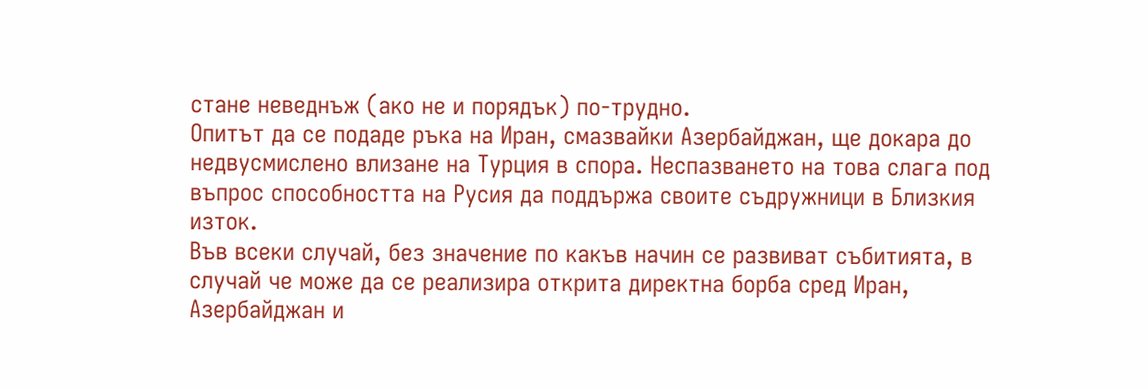стане неведнъж (ако не и порядък) по-трудно.
Опитът да се подаде ръка на Иран, смазвайки Азербайджан, ще докара до недвусмислено влизане на Турция в спора. Неспазването на това слага под въпрос способността на Русия да поддържа своите съдружници в Близкия изток.
Във всеки случай, без значение по какъв начин се развиват събитията, в случай че може да се реализира открита директна борба сред Иран, Азербайджан и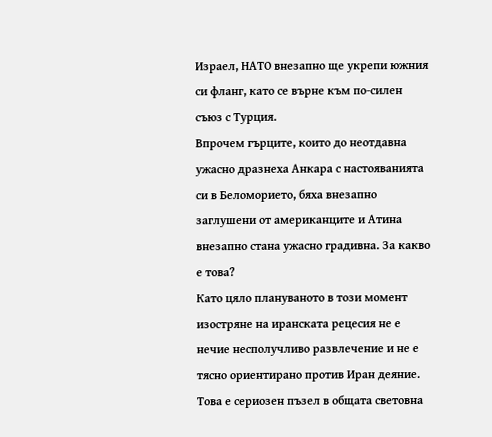Израел, НАТО внезапно ще укрепи южния си фланг, като се върне към по-силен съюз с Турция.
Впрочем гърците, които до неотдавна ужасно дразнеха Анкара с настояванията си в Беломорието, бяха внезапно заглушени от американците и Атина внезапно стана ужасно градивна. За какво е това?
Като цяло плануваното в този момент изостряне на иранската рецесия не е нечие несполучливо развлечение и не е тясно ориентирано против Иран деяние. Това е сериозен пъзел в общата световна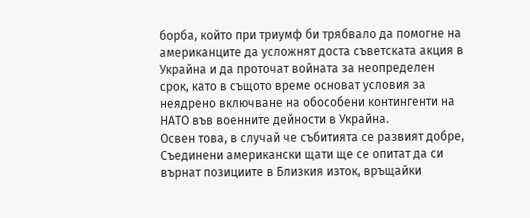борба, който при триумф би трябвало да помогне на американците да усложнят доста съветската акция в Украйна и да проточат войната за неопределен срок, като в същото време основат условия за неядрено включване на обособени контингенти на НАТО във военните дейности в Украйна.
Освен това, в случай че събитията се развият добре, Съединени американски щати ще се опитат да си върнат позициите в Близкия изток, връщайки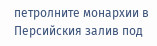петролните монархии в Персийския залив под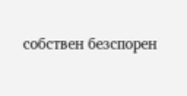собствен безспорен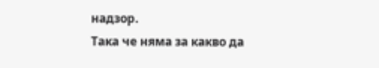надзор.
Така че няма за какво да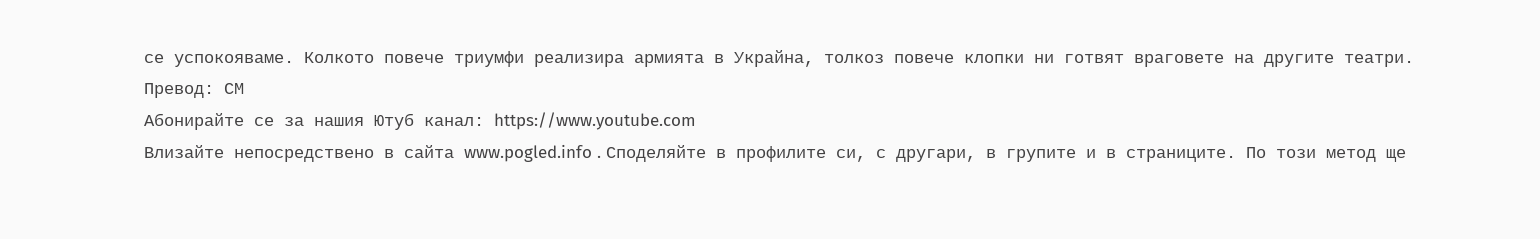се успокояваме. Колкото повече триумфи реализира армията в Украйна, толкоз повече клопки ни готвят враговете на другите театри.
Превод: СМ
Абонирайте се за нашия Ютуб канал: https://www.youtube.com
Влизайте непосредствено в сайта www.pogled.info . Споделяйте в профилите си, с другари, в групите и в страниците. По този метод ще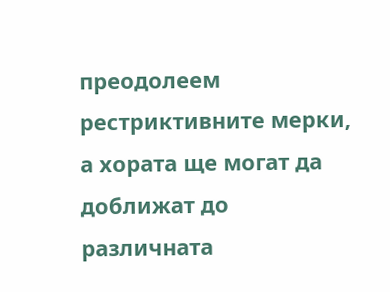преодолеем рестриктивните мерки, а хората ще могат да доближат до различната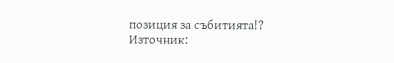позиция за събитията!?
Източник: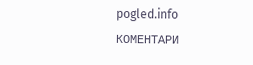pogled.info
КОМЕНТАРИ